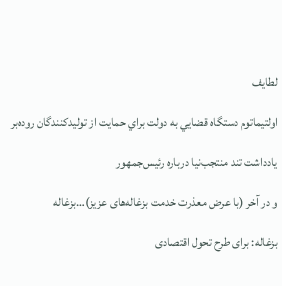لطایف

اولتيماتوم دستگاه قضايي به دولت براي حمايت از توليدکنندگان روده‌بر

يادداشت تند منتجب‌نيا درباره رئيس‌جمهور

و در آخر (با عرض معذرت خدمت بزغاله‌های عزیز)…بزغاله

بزغاله: برای طرح تحول اقتصادی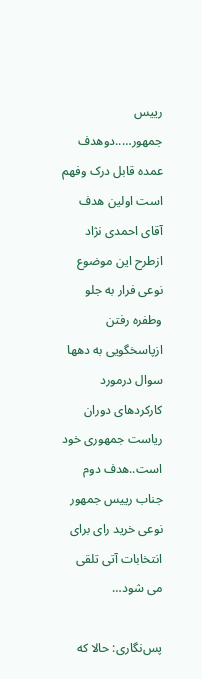رییس جمهور…..دوهدف عمده قابل درک وفهم است اولین هدف آقای احمدی نژاد ازطرح این موضوع نوعی فرار به جلو وطفره رفتن ازپاسخگویی به دهها سوال درمورد کارکردهای دوران ریاست جمهوری خود است..هدف دوم جناب رییس جمهور نوعی خرید رای برای انتخابات آتی تلقی می شود…

پس‌نگاری: حالا که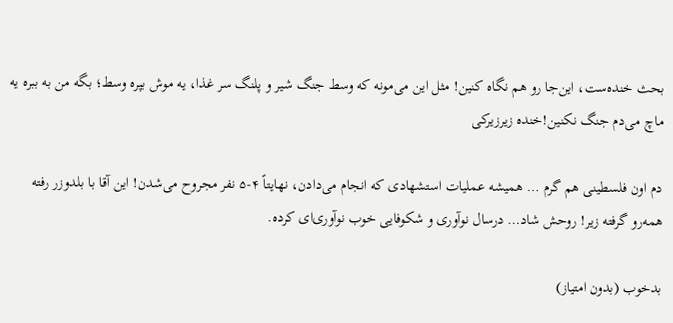بحث خنده‌ست، این‌جا رو هم نگاه کنین! مثل این می‌مونه که وسط جنگ شیر و پلنگ سر غذا، یه موش بپره وسط؛ بگه من به ببره یه ماچ می‌دم جنگ نکنین!خنده زیرزیرکی

دم اون فلسطینی هم گرم … همیشه عملیات استشهادی که انجام می‌دادن، نهایتاً ۴-۵ نفر مجروح می‌شدن! این آقا با بلدوزر رفته همه‌رو گرفته زیر! روحش شاد… درسال نوآوری و شکوفایی خوب نوآوری‌ای کرده.

بدخوب (بدون امتیاز)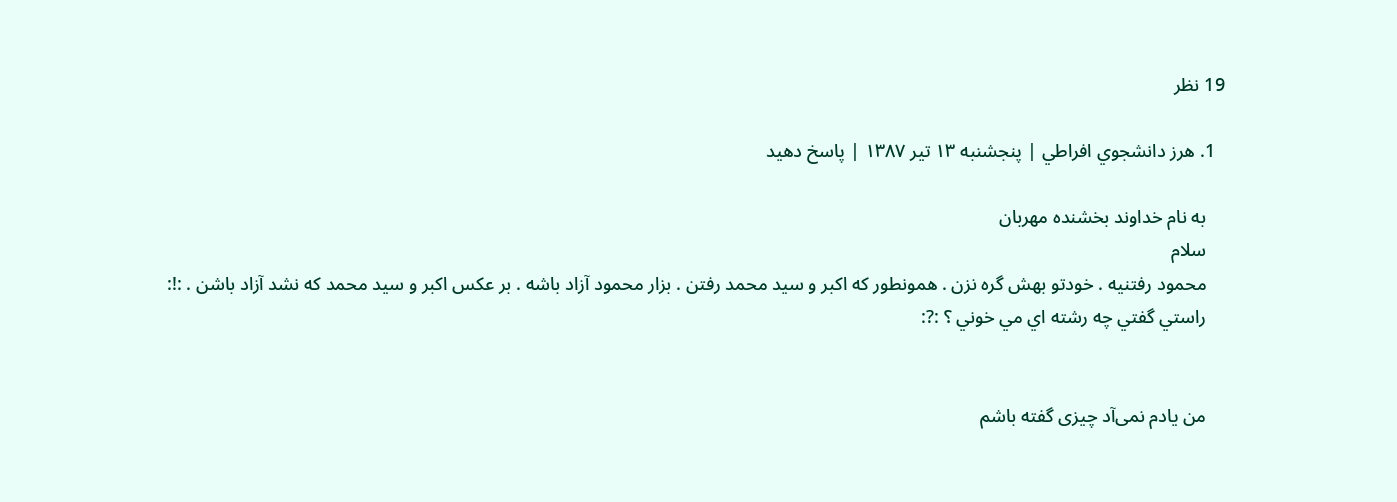19 نظر

  1. هرز دانشجوي افراطي | پنجشنبه ۱۳ تیر ۱۳۸۷ | پاسخ دهید

    به نام خداوند بخشنده مهربان
    سلام
    محمود رفتنيه . خودتو بهش گره نزن . همونطور كه اكبر و سيد محمد رفتن . بزار محمود آزاد باشه . بر عكس اكبر و سيد محمد كه نشد آزاد باشن . :!:
    راستي گفتي چه رشته اي مي خوني ؟ :?:


    من یادم نمی‌آد چیزی گفته باشم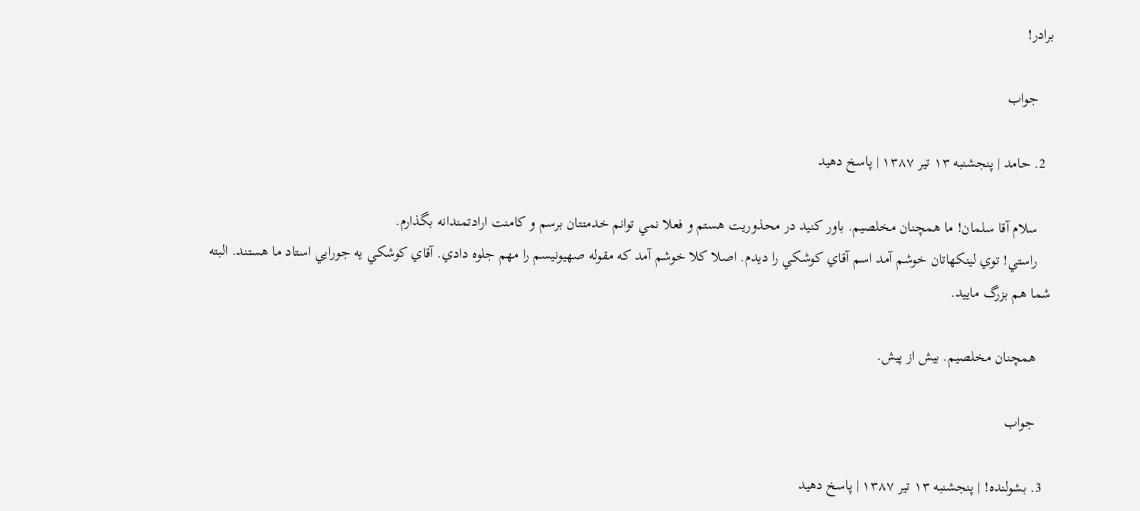برادر!

    جواب

  2. حامد | پنجشنبه ۱۳ تیر ۱۳۸۷ | پاسخ دهید

    سلام آقا سلمان! ما همچنان مخلصيم. باور كنيد در محذوريت هستم و فعلا نمي توانم خدمتتان برسم و كامنت ارادتمندانه بگذارم.
    راستي! توي لينكهاتان خوشم آمد اسم آقاي كوشكي را ديدم. اصلا كلا خوشم آمد كه مقوله صهيونيسم را مهم جلوه دادي. آقاي كوشكي يه جورايي استاد ما هستند. البته شما هم بزرگ ماييد.

    همچنان مخلصيم. بيش از پيش.

    جواب

  3. بشولنده! | پنجشنبه ۱۳ تیر ۱۳۸۷ | پاسخ دهید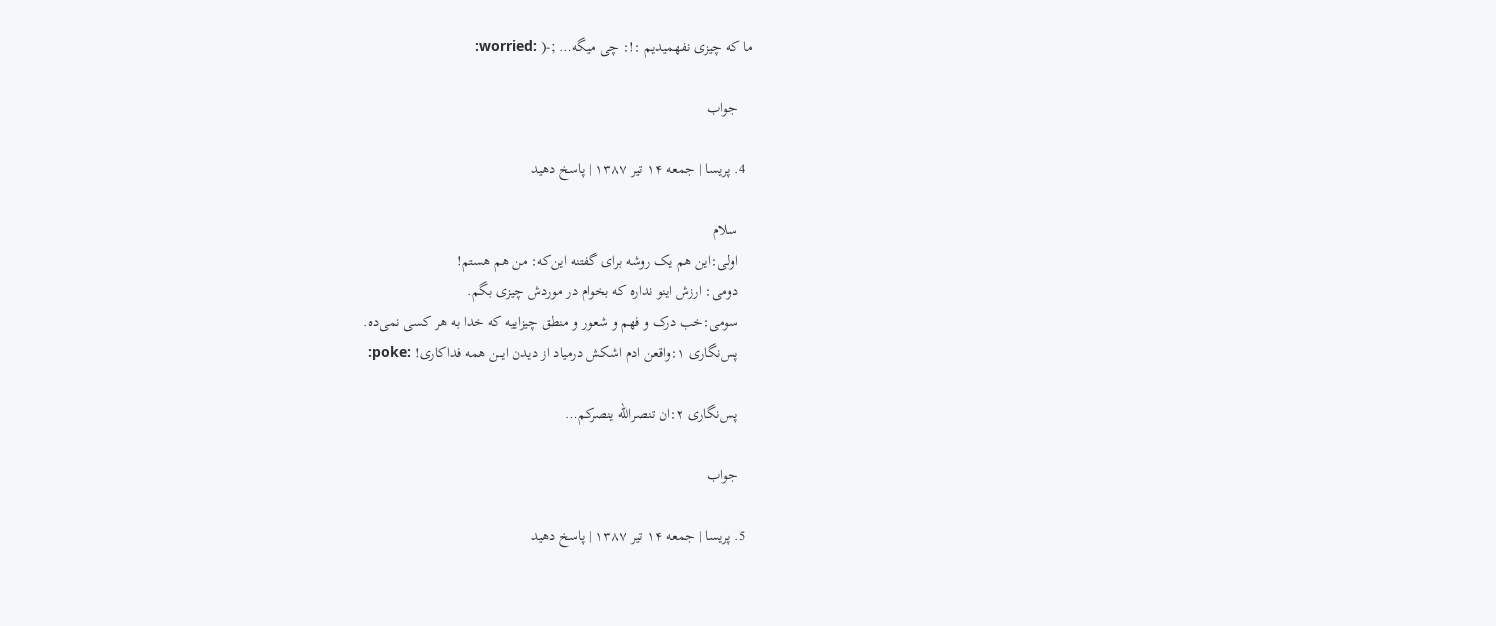ما که چیزی نفهمیدیم :!: چی میگه… ;-( :worried:

    جواب

  4. پریسا | جمعه ۱۴ تیر ۱۳۸۷ | پاسخ دهید

    سلام
    اولی:این هم یک روشه برای گفتنه این‌که: من هم هستم!
    دومی: ارزش اینو نداره که بخوام در موردش چیزی بگم.
    سومی:خب درک و فهم و شعور و منطق چیزاییه که خدا به هر کسی نمی‌ده.
    پس‌نگاری ۱:واقعن ادم اشکش درمیاد از دیدن ایـــن همه فداکاری! :poke:

    پس‌نگاری ۲:ان تنصرالله ینصرکم…

    جواب

  5. پریسا | جمعه ۱۴ تیر ۱۳۸۷ | پاسخ دهید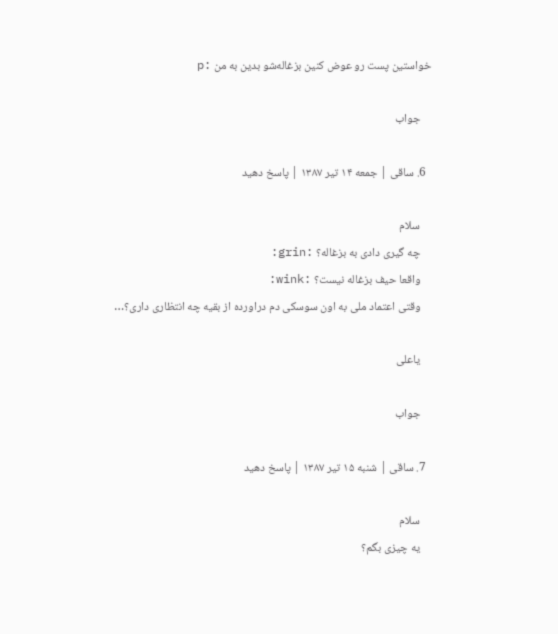خواستین پست رو عوض کنین بزغاله‌شو بدین به من :p

    جواب

  6. ساقی | جمعه ۱۴ تیر ۱۳۸۷ | پاسخ دهید

    سلام
    چه گیری دادی به بزغاله؟ :grin:
    واقعا حیف بزغاله نیست؟ :wink:
    وقتی اعتماد ملی به اون سوسکی دم دراورده از بقیه چه انتظاری داری؟…

    یاعلی

    جواب

  7. ساقی | شنبه ۱۵ تیر ۱۳۸۷ | پاسخ دهید

    سلام
    یه چیزی بگم؟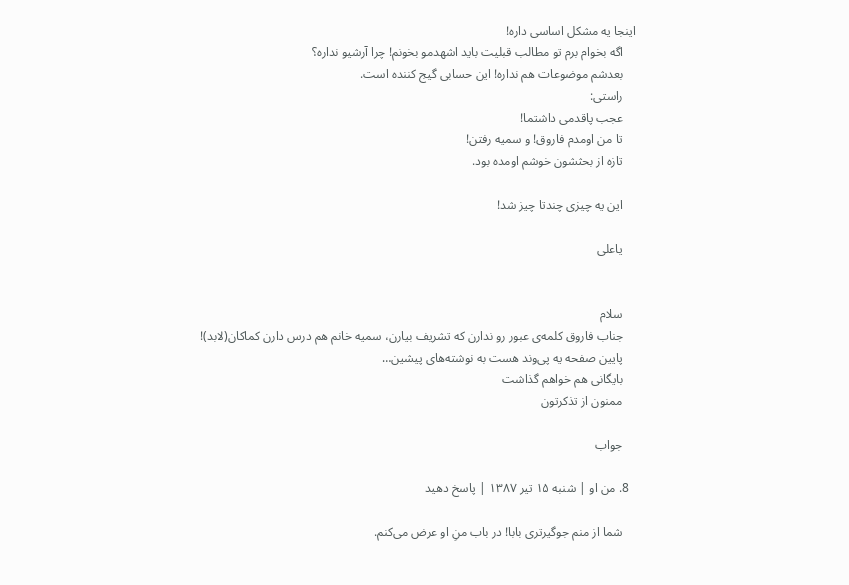اینجا یه مشکل اساسی داره!
    اگه بخوام برم تو مطالب قبلیت باید اشهدمو بخونم! چرا آرشیو نداره؟
    بعدشم موضوعات هم نداره! این حسابی گیج کننده است.
    راستی:
    عجب پاقدمی داشتما!
    تا من اومدم فاروق! و سمیه رفتن!
    تازه از بحثشون خوشم اومده بود.

    این یه چیزی چندتا چیز شد!

    یاعلی


    سلام
    جناب فاروق کلمه‌ی عبور رو ندارن که تشریف بیارن، سمیه خانم هم درس دارن کماکان(لابد)!
    پایین صفحه یه پی‌وند هست به نوشته‌های پیشین…
    بایگانی هم خواهم گذاشت
    ممنون از تذکرتون

    جواب

  8. من او | شنبه ۱۵ تیر ۱۳۸۷ | پاسخ دهید

    شما از منم جوگیرتری بابا! در باب منِ او عرض می‌کنم.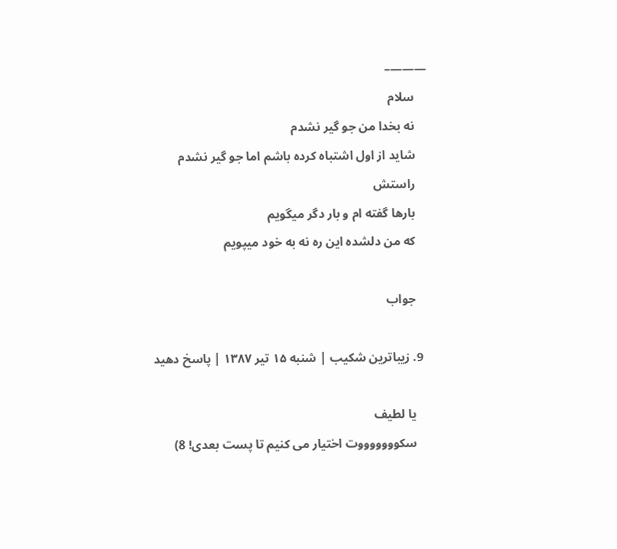———–
    سلام
    نه بخدا من جو گير نشدم
    شايد از اول اشتباه كرده باشم اما جو گير نشدم
    راستش
    بارها گفته ام و بار دگر ميگويم
    كه من دلشده اين ره نه به خود ميپويم

    جواب

  9. زیباترین شکیب | شنبه ۱۵ تیر ۱۳۸۷ | پاسخ دهید

    یا لطیف
    سکوووووووت اختیار می کنیم تا پست بعدی! 8)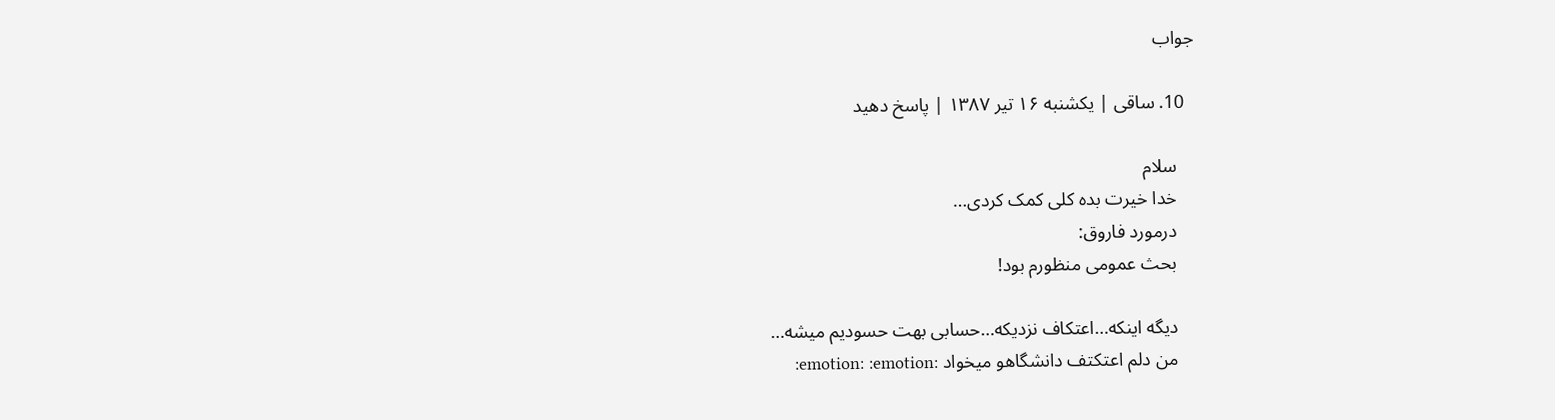جواب

  10. ساقی | یکشنبه ۱۶ تیر ۱۳۸۷ | پاسخ دهید

    سلام
    خدا خیرت بده کلی کمک کردی…
    درمورد فاروق:
    بحث عمومی منظورم بود!

    دیگه اینکه…اعتکاف نزدیکه…حسابی بهت حسودیم میشه…
    من دلم اعتکتف دانشگاهو میخواد :emotion: :emotion: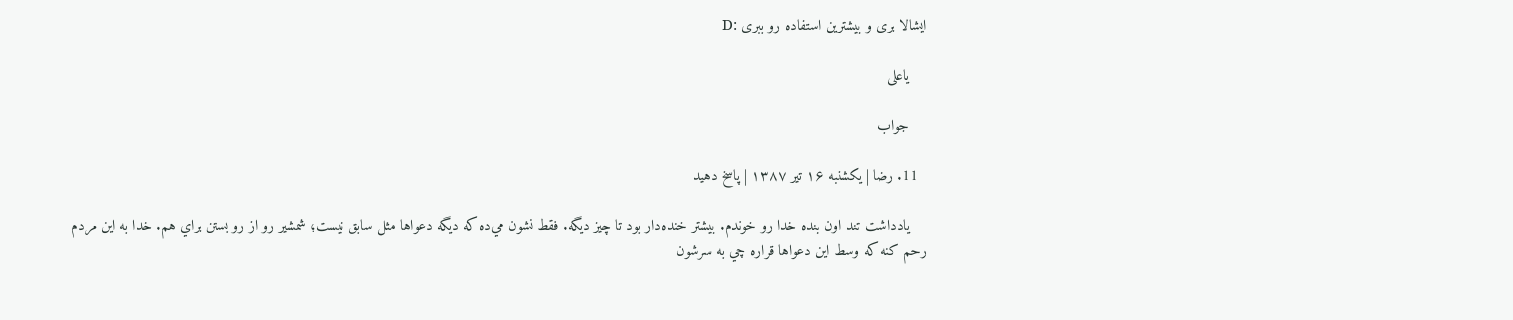ایشالا بری و بیشترین استفاده رو ببری :D

    یاعلی

    جواب

  11. رضا | یکشنبه ۱۶ تیر ۱۳۸۷ | پاسخ دهید

    يادداشت تند اون بنده خدا رو خوندم. بيشتر خنده‌دار بود تا چيز ديگه. فقط نشون مي‌ده كه ديگه دعواها مثل سابق نيست؛ شمشير رو از رو بستن براي هم. خدا به اين مردم رحم كنه كه وسط اين دعواها قراره چي به سرشون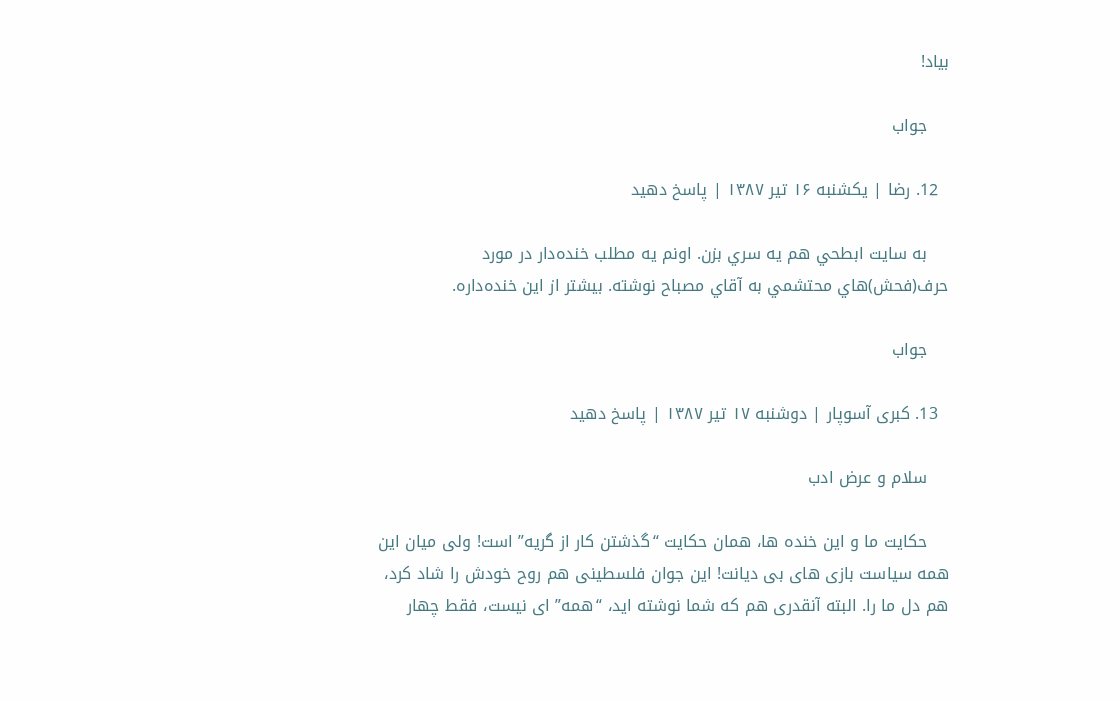بياد!

    جواب

  12. رضا | یکشنبه ۱۶ تیر ۱۳۸۷ | پاسخ دهید

    به سايت ابطحي هم يه سري بزن. اونم يه مطلب خنده‌دار در مورد حرف(فحش)هاي محتشمي به آقاي مصباح نوشته. بيشتر از اين خنده‌داره.

    جواب

  13. کبری آسوپار | دوشنبه ۱۷ تیر ۱۳۸۷ | پاسخ دهید

    سلام و عرض ادب

    حکایت ما و این خنده ها، همان حکایت “گذشتن کار از گریه” است! ولی میان این همه سیاست بازی های بی دیانت! این جوان فلسطینی هم روح خودش را شاد کرد، هم دل ما را. البته آنقدری هم که شما نوشته اید، “همه” ای نیست، فقط چهار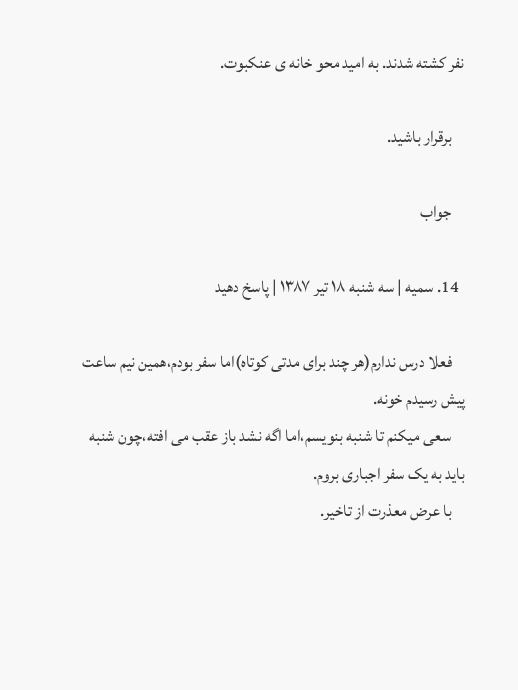نفر کشته شدند. به امید محو خانه ی عنکبوت.

    برقرار باشید.

    جواب

  14. سمیه | سه شنبه ۱۸ تیر ۱۳۸۷ | پاسخ دهید

    فعلا درس ندارم(هر چند برای مدتی کوتاه)اما سفر بودم،همین نیم ساعت پیش رسیدم خونه.
    سعی میکنم تا شنبه بنویسم،اما اگه نشد باز عقب می افته،چون شنبه باید به یک سفر اجباری بروم.
    با عرض معذرت از تاخیر.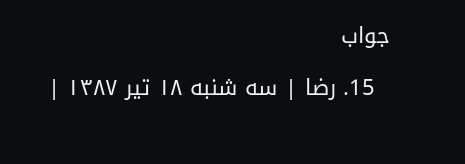جواب

  15. رضا | سه شنبه ۱۸ تیر ۱۳۸۷ |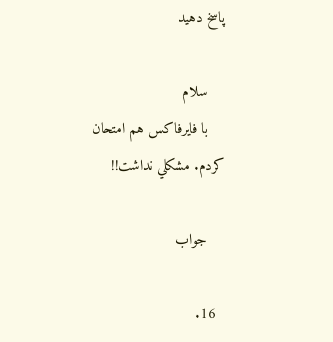پاسخ دهید

    سلام
    با فايرفاکس هم امتحان کردم. مشکلي نداشت!!

    جواب

  16.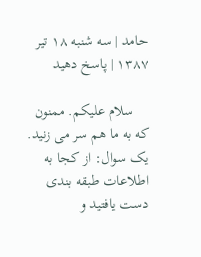حامد | سه شنبه ۱۸ تیر ۱۳۸۷ | پاسخ دهید

    سلام علیکم. ممنون که به ما هم سر می زنید. یک سوال: از کجا به اطلاعات طبقه بندی دست یافتید و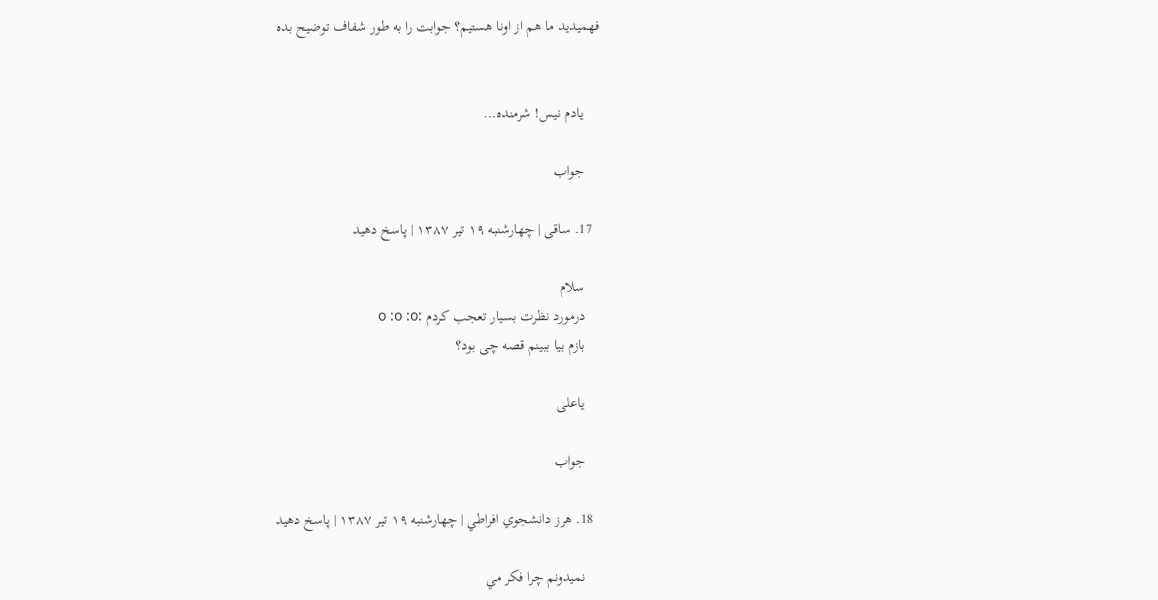فهمیدید ما هم از اونا هستیم؟ جوابت را به طور شفاف توضیح بده


    یادم نیس! شرمنده…

    جواب

  17. ساقی | چهارشنبه ۱۹ تیر ۱۳۸۷ | پاسخ دهید

    سلام
    درمورد نظرت بسیار تعجب کردم :o :o :o
    بازم بیا ببینم قصه چی بود؟

    یاعلی

    جواب

  18. هرز دانشجوي افراطي | چهارشنبه ۱۹ تیر ۱۳۸۷ | پاسخ دهید

    نميدونم چرا فكر مي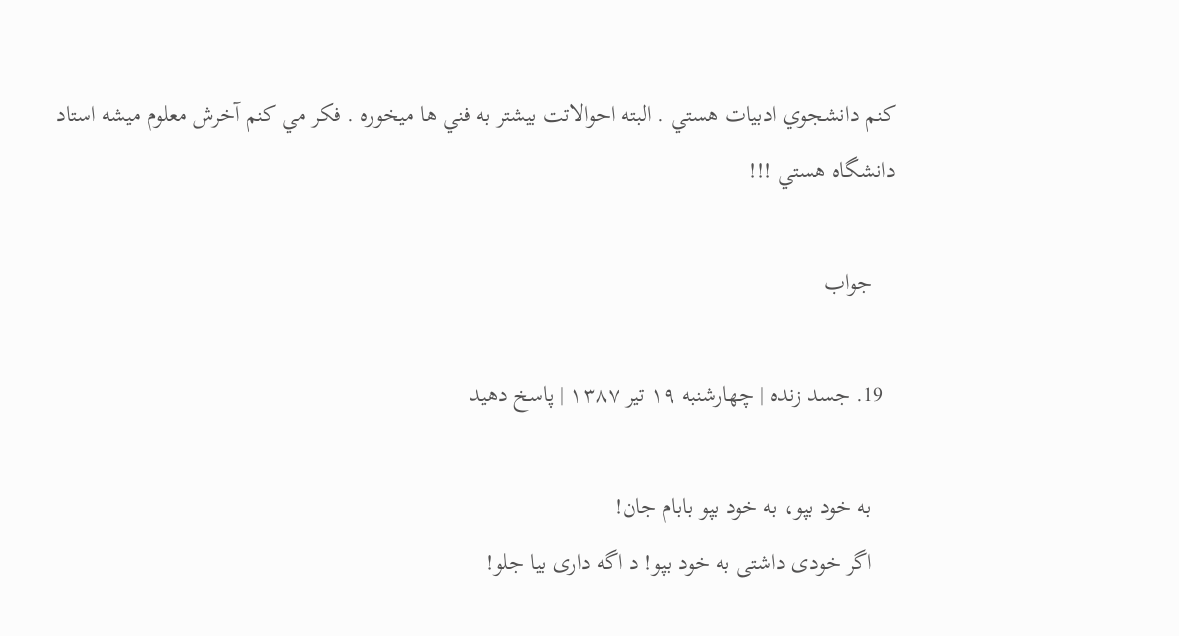كنم دانشجوي ادبيات هستي . البته احوالاتت بيشتر به فني ها ميخوره . فكر مي كنم آخرش معلوم ميشه استاد دانشگاه هستي !!!

    جواب

  19. جسد زنده | چهارشنبه ۱۹ تیر ۱۳۸۷ | پاسخ دهید

    به خود بپو، به خود بپو بابام جان!
    اگر خودی داشتی به خود بپو! د اگه داری بیا جلو!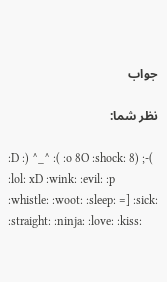جواب

نظر شما:

:D :) ^_^ :( :o 8O :shock: 8) ;-( :lol: xD :wink: :evil: :p :whistle: :woot: :sleep: =] :sick: :straight: :ninja: :love: :kiss: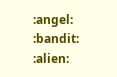:angel: :bandit: :alien: